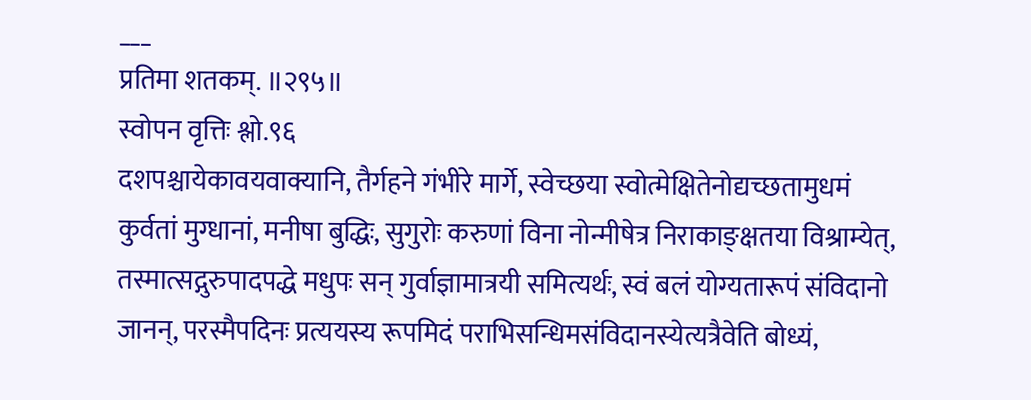___
प्रतिमा शतकम्. ॥२९५॥
स्वोपन वृत्तिः श्लो.९६
दशपश्चायेकावयवाक्यानि, तैर्गहने गंभीरे मार्गे, स्वेच्छया स्वोत्मेक्षितेनोद्यच्छतामुधमं कुर्वतां मुग्धानां, मनीषा बुद्धिः, सुगुरोः करुणां विना नोन्मीषेत्र निराकाङ्क्षतया विश्राम्येत्, तस्मात्सद्गुरुपादपद्धे मधुपः सन् गुर्वाज्ञामात्रयी समित्यर्थः, स्वं बलं योग्यतारूपं संविदानो जानन्, परस्मैपदिनः प्रत्ययस्य रूपमिदं पराभिसन्धिमसंविदानस्येत्यत्रैवेति बोध्यं,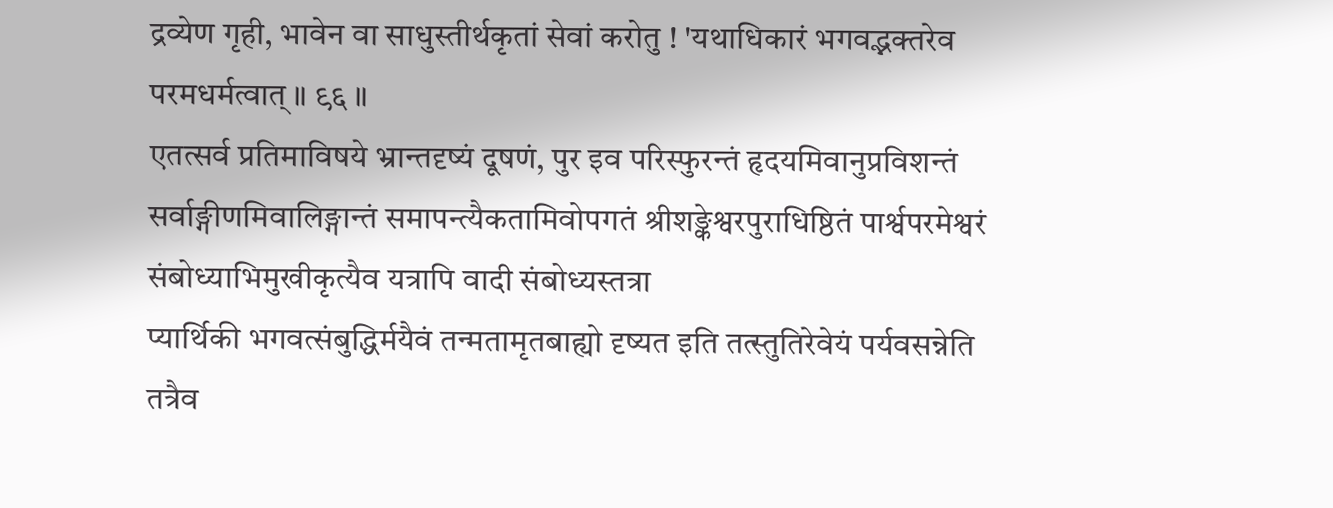द्रव्येण गृही, भावेन वा साधुस्तीर्थकृतां सेवां करोतु ! 'यथाधिकारं भगवद्भक्तरेव परमधर्मत्वात् ॥ ९६ ॥
एतत्सर्व प्रतिमाविषये भ्रान्तदृष्यं दूषणं, पुर इव परिस्फुरन्तं हृदयमिवानुप्रविशन्तं सर्वाङ्गीणमिवालिङ्गान्तं समापन्त्यैकतामिवोपगतं श्रीशङ्केश्वरपुराधिष्ठितं पार्श्वपरमेश्वरं संबोध्याभिमुखीकृत्यैव यत्रापि वादी संबोध्यस्तत्रा
प्यार्थिकी भगवत्संबुद्धिर्मयैवं तन्मतामृतबाह्यो दृष्यत इति तत्स्तुतिरेवेयं पर्यवसन्नेति तत्रैव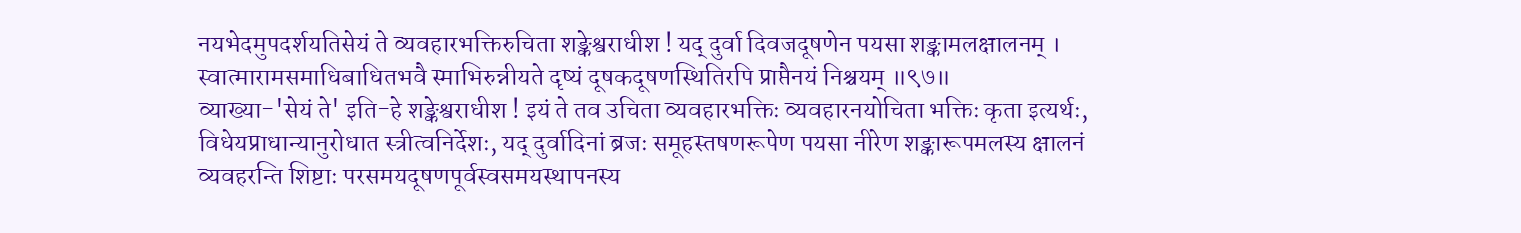नयभेदमुपदर्शयतिसेयं ते व्यवहारभक्तिरुचिता शङ्केश्वराधीश ! यद् दुर्वा दिवजदूषणेन पयसा शङ्कामलक्षालनम् । स्वात्मारामसमाधिबाधितभवै स्माभिरुन्नीयते दृष्यं दूषकदूषणस्थितिरपि प्राप्तैनयं निश्चयम् ॥९७॥
व्याख्या-'सेयं ते' इति-हे शङ्केश्वराधीश ! इयं ते तव उचिता व्यवहारभक्तिः व्यवहारनयोचिता भक्तिः कृता इत्यर्थः, विधेयप्राधान्यानुरोधात स्त्रीत्वनिर्देशः, यद् दुर्वादिनां ब्रजः समूहस्तषणरूपेण पयसा नीरेण शङ्कारूपमलस्य क्षालनं व्यवहरन्ति शिष्टाः परसमयदूषणपूर्वस्वसमयस्थापनस्य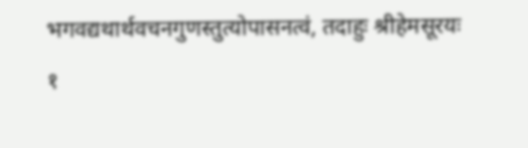भगवद्यथार्थवचनगुणस्तुत्योपासनत्वं, तदाहुः श्रीहेमसूरयः
१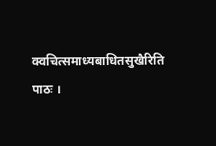क्वचित्समाध्यबाधितसुखैरिति पाठः ।